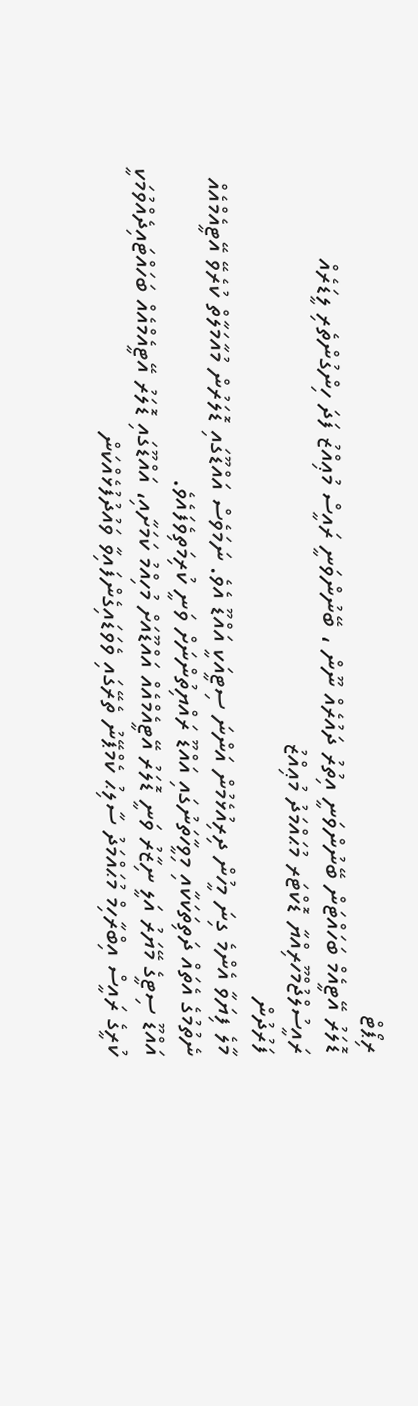ރިޕޯޓް
ޑޮލަރު އޭޓީއެމް ބަހައްޓަން ބޭނުންވަނީ އިތުރު ދައުރެއް ނޫން ، ބޭނުންވަނީ ރައީސް މުޢިއްޒު ފަދަ ހިންގުންތެރި ލީޑަރެއް
ރައީސުލްޖުމްހޫރިއްޔާ ޑޮކްޓަރ މުޙައްމަދު މުޢިއްޒު
ފަރުދުން
މާލެ ފިޔަވާ އެންމެ ގިނަ މީހުން ދިރިއުޅެމުން އަންނަ ސިޓީއަކީ އައްޑޫ އެވެ. ނަމަވެސް އައްޑޫގައި ޑޮލަރުން މުއާމަލާތް ކުރެވޭ އޭޓީއެމްއެއް ނެތުމުގެ އެތައް ދަތިތަކަކާއި މިވީހާތަނުގައި އައްޑޫ ރައްޔިތުންނަށް ވަނީ ކުރިމަތިވެފައެވެ.
އައްޑޫ ސިޓީގެ މޭޔަރު އަލީ ނިޒާރު ވަނީ ޑޮލަރު އޭޓީއެމްއެއް އައްޑޫއަށް މުހިއްމު ކަމަށާއި، އައްޑޫގައި ޑޮލަރު އޭޓީއެމްއެއް ބަހައްޓައިދެއްވުމަކީ ކުރީގެ ރައީސް އިބްރާހިމް މުޙައްމަދު ސާލިޙު ކެމްޕޭނު ތެރޭގައި ވެވަޑައިގެންފައިވާ ވައުދުފުޅެއްކަން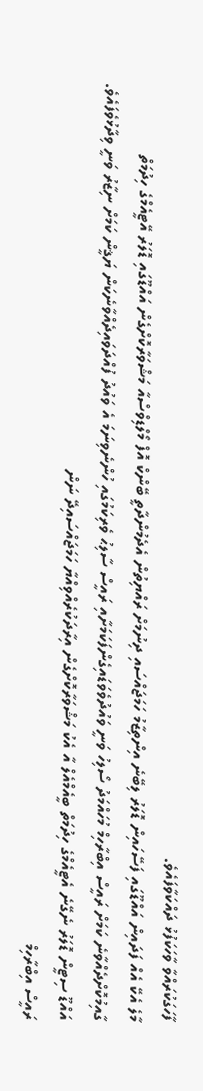ފާހަގަކުރައްވާ ވާހަކަފުޅު ދައްކަވާފައެވެ.
މާލެ އެކޭ އެއް ފަދައިން އައްޑޫގައި ފަސޭހައިން ޑޮލަރު ލިބޭނެ އިންތިޒާމު ހަމަޖައްސައި ދިނުމަށް ރައްޔިތުން އެދެމުންދާތީ ބޭންކް އޮފް މޯލްޑިވްސްއާ މަޝްވަރާކޮށްގެން އައްޑޫގައި ޑޮލަރު އޭޓީއެމްގެ ހިދުމަތް ގާއިމުކޮށްދެއްވާނެ ކަމަށް ރައީސް އިބްރާހިމް މުހައްމަދު ސޯލިހު ވަނީ ވައުދުވެވަޑައިގެންފަކަމަށާއި ރައީސް ސާލިޙު ވެރިކަމުގައި ހުންނެވިނަމަ އެ ވައުދު ފުއްދަވައިދެއްވާނެކަން ޔަޤީން ކަމަށް ނިޒާރު ވަނީ ވިދާޅުވެފައެވެ.
އައްޑޫ ސިޓީން ޑޮލަރު ނެގޭނެ އެޓީއެމްގެ ހިދުމަތް ބީއެމްއެލް އާ އެކު މަޝްވަރާކޮށްގެން އިރާދަކުރެއްވިއްޔާ ހަމަޖައްސައިދޭ ނަން
ރައީސް އިބްރާހިމް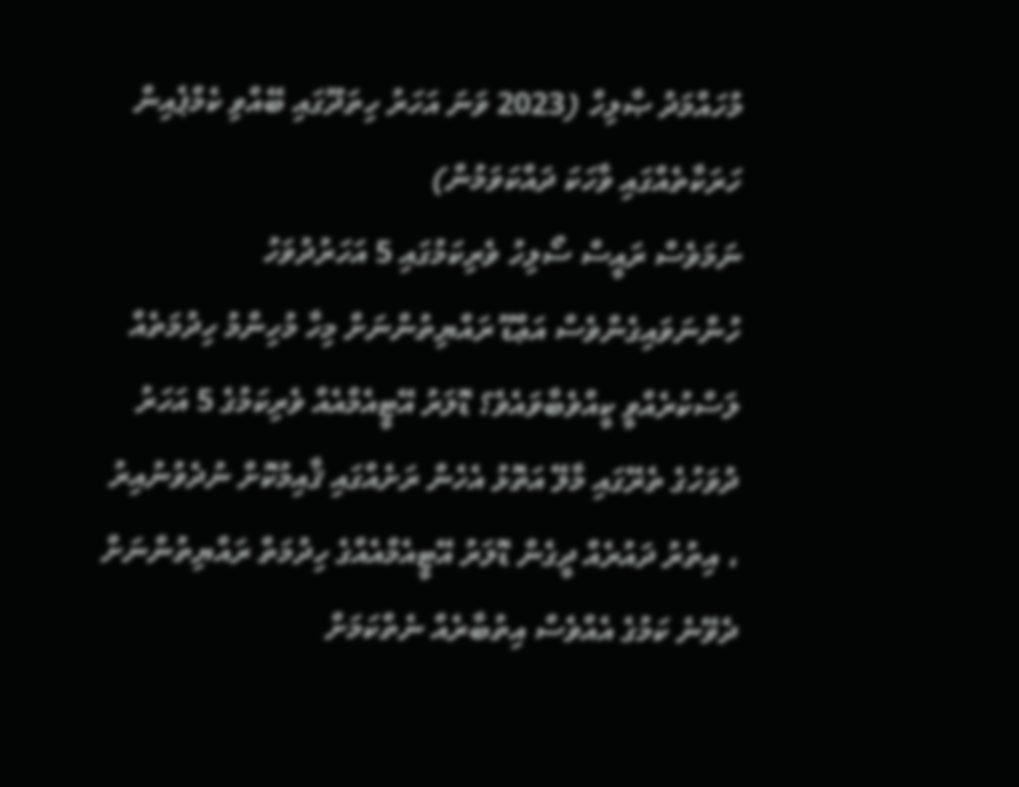މުހައްމަދު ޞާލިހް (2023 ވަނަ އަހަރު ހިތަދޫގައި ބޭއްވި ކެމްޕެއިން ހަރަކާތެއްގައި ވާހަކަ ދައްކަވަމުން)
ނަމަވެސް ރައީސް ސޯލިހު ވެރިކަމުގައި 5 އަހަރުދުވަހު ހުންނަވައިގެންވެސް އަޢްޑޫ ރައްޔިތުންނަށް މިހާ މުހިންމު ހިދުމަތެއް ލަސްކުރެއްވީ ކީއްވެބާވައެވެ؟ ޑޮލަރު އޭޓީއެމްއެއް ވެރިކަމުގެ 5 އަހަރު ދުވަހުގެ ތެރޭގައި މާލޭ އަތޮޅު އެހެން ރަށެއްގައި ޤާއިމުކޮށް ނުދެވުނުއިރު ، އިތުރު ދައުރެއް ދީގެން ޑޮލަރު އޭޓީއެމްއެއްގެ ހިދުމަތް ރައްޔިތުންނަށް ދެވޭނެ ކަމުގެ އެއްވެސް އިތުބާރެއް ނެތްކަމަށް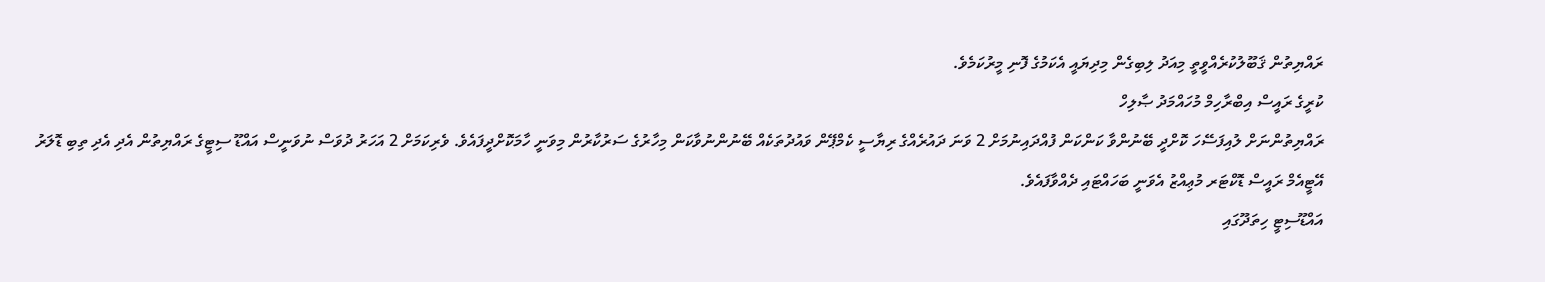ރައްޔިތުން ޤަބޫލުކުރެއްވީތީ މިއަދު ލިބިގެން މިދިޔައީ އެކަމުގެ ފޮނި މީރުކަމެވެ.
ކުރީގެ ރައީސް އިބްރާހިމް މުހައްމަދު ޞާލިހް
ރައްޔިތުންނަށް ލުއިފަސޭހަ ކޮށްދީ ބޭނުންވާ ކަންކަން ފުއްދައިނުމަށް 2 ވަނަ ދައުރެއްގެ ރިޔާސީ ކެމްޕޭން ވައުދުތަކެއް ބޭނުންނުވާކަން މިހާރުގެ ސަރުކާރުން މިވަނީ ހާމަކޮށްދީފައެވެ. ވެރިކަމަށް 2 އަހަރު ދުވަސް ނުވަނީސް އައްޑޫ ސިޓީގެ ރައްޔިތުން އެދި އެދި ތިބި ޑޮލަރު އޭޓީއެމް ރައީސް ޑޮކްޓަރ މުޢިއްޒު އެވަނީ ބަހައްޓައި ދެއްވާފައެވެ.
އައްޑޫސިޓީ ހިތަދޫގައި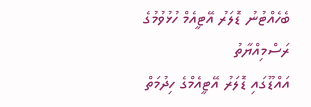ބެހެއްޓުނު ޑޮލަރު އޭޓީއެމް ހުޅުވުމުގެ ރަސްމިއްޔާތު
އައްޑޫގައި ޑޮލަރު އޭޓީއެމްގެ ހިދުމަތް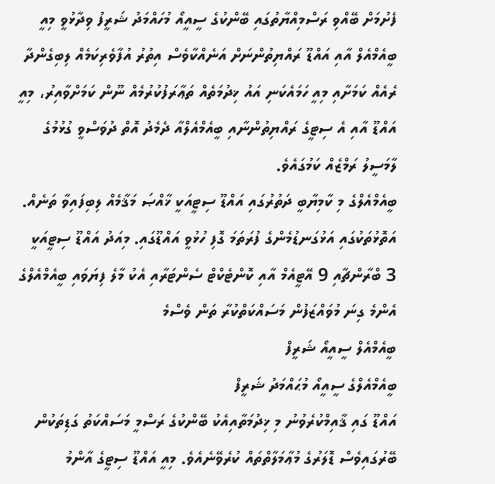ފެށުމަށް ބޭއްވި ރަސްމިއްޔާތުގައި ބޭންކުގެ ސީއީއޯ މުހައްމަދު ޝަރީފު ވިދާޅުވީ މިއީ ބީއެމްއެލް އާއި އައްޑޫ ރައްޔިތުންނަށް އަނެއްކާވެސް އިތުރު އުފާވެރިކަމެއް ލިބިގެންދާ ރެއެއް ކަމަށާއި މިއީ ހަމައެކަނި އައު ޚިދުމަތެއް ތަޢާރަފުކުރުމެއް ނޫން ކަމަށްވާއިރު، މިއީ އައްޑޫ އާއި އެ ސިޓީގެ ރައްޔިތުންނާއި ބީއެމްއެލްއާ ދެމެދު އޮތް ދުވަސްވީ ގުޅުމުގެ ލާމަސީލު ރަމްޒެއް ކަމުގައެވެ.
ބީއެމްއެލްގެ މި ކާމިޔާބީ ދަތުރުގައި އައްޑޫ ސިޓީއަކީ ޚާއްޞަ މަޤާމެއް ލިބިފައިވާ ތަނެއް. އަތޮޅުތަކުގައި އަޅުގަނޑުމެންގެ ފުރަތަމަ ގޮފި ހުޅުވީ އައްޑޫގައި. މިއަދު އައްޑޫ ސިޓީއަކީ 3 ބްރާންޗާއި 9 އޭޓީއެމް އާއި ކޮންޓެކްޓް ސެންޓަރާއި އެކު މާލެ ފިޔަވައި ބީއެމްއެލްގެ އެންމެ ގިނަ މުވައްޒަފުން މަސައްކަތްކުރާ ތަން ވެސްމެ
ބީއެމްއެލް ސީއީއޯ ޝަރީފް
ބީއެމްއެލްގެ ސީއީއޯ މުޙައްމަދު ޝަރީފް
އައްޑޫ ގައި ޤާއިމްކުރެވުނު މި ޚިދުމަތާއިއެކު ބޭންކުގެ ރަސްމީ މަސައްކަތު ގަޑިތަކުން ބޭރުގައިވެސް ޑޮލަރުގެ މުޢާމަލާތްތައް ކުރެވޭނެއެވެ. މިއީ އައްޑޫ ސިޓީގެ އާންމު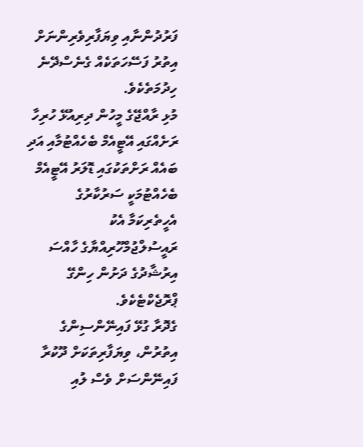ފަރުދުންނާއި ވިޔަފާރިވެރިންނަށް އިތުރު ފަސޭހަތަކެއް ގެނެސްދޭނެ ހިދުމަތެކެވެ.
މުޅި ރާއްޖޭގެ މީހުން ދިރިއުޅޭ ހުރިހާ ރަށެއްގައި އޭޓީއެމް ބެހެއްޓުމާއި އަދި ބައެއް ރަށްތަކުގައި ޑޮލަރު އޭޓީއެމް ބެހެއްޓުމަކީ ސަރުކާރުގެ އެހީތެރިކަމާ އެކު ރައީސުލްޖުމްހޫރިއްޔާގެ ހާއްސަ އިރުޝާދުގެ ދަށުން ހިންގޭ ޕްރޮޖެކްޓެކެވެ.
ގެދޮރާ ގުޅޭ ފައިނޭންސިންގެ އިތުރުން، ވިޔަފާރިތަކަށް ދޫކުރާ ފައިނޭންސަށް ވެސް ލުއި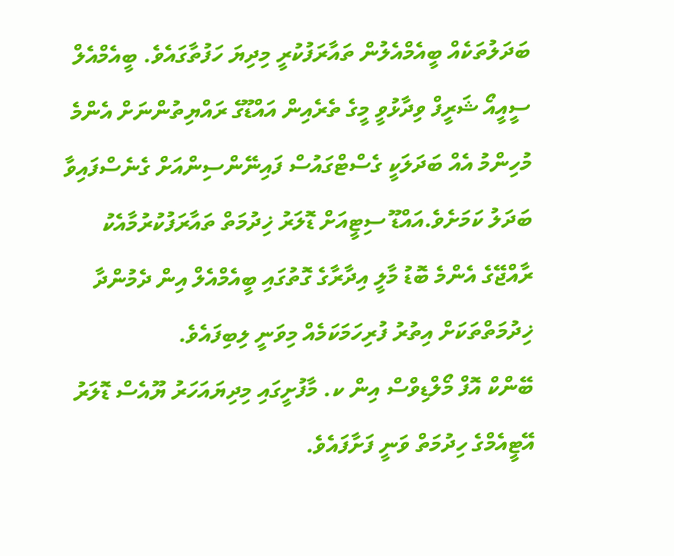ބަދަލުތަކެއް ބީއެމްއެލުން ތައާރަފުކުރީ މިދިޔަ ހަފުތާގައެވެ. ބީއެމްއެލް ސީއީއޯ ޝަރީފް ވިދާޅުވީ މީގެ ތެރެއިން އައްޑޫގެ ރައްޔިތުންނަށް އެންމެ މުހިންމު އެއް ބަދަލަކީ ގެސްޓްގައުސް ފައިނޭންސިންއަށް ގެނެސްފައިވާ ބަދަލު ކަމަށެވެ.އައްޑޫ ސިޓީއަށް ޑޮލަރު ޚިދުމަތް ތައާރަފުކުރުމާއެކު ރާއްޖޭގެ އެންމެ ބޮޑު މާލީ އިދާރާގެ ގޮތުގައި ބީއެމްއެލް އިން ދެމުންދާ ޚިދުމަތްތަކަށް އިތުރު ފުރިހަމަކަމެއް މިވަނީ ލިބިފައެވެ.
ބޭންކް އޮފް މޯލްޑިވްސް އިން ކ. މާފުށީގައި މިދިޔައަހަރު ޔޫއެސް ޑޮލަރު އޭޓީއެމްގެ ހިދުމަތް ވަނީ ފަށާފައެވެ.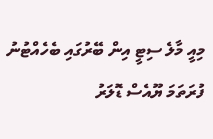މިއީ މާލެ ސިޓީ އިން ބޭރުގައި ބެހެއްޓުނު ފުރަތަމަ ޔޫއެސް ޑޮލަރު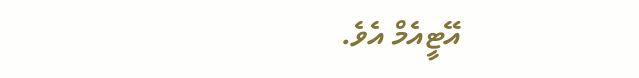އޭޓީއެމް އެވެ.